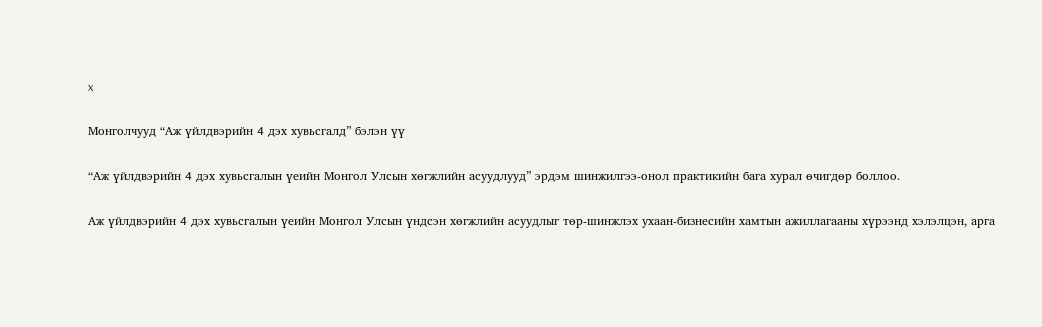x

Монголчууд “Аж үйлдвэрийн 4 дэх хувьсгалд” бэлэн үү

“Аж үйлдвэрийн 4 дэх хувьсгалын үеийн Монгол Улсын хөгжлийн асуудлууд” эрдэм шинжилгээ-онол практикийн бага хурал өчигдөр боллоо.

Аж үйлдвэрийн 4 дэх хувьсгалын үеийн Монгол Улсын үндсэн хөгжлийн асуудлыг төр-шинжлэх ухаан-бизнесийн хамтын ажиллагааны хүрээнд хэлэлцэн, арга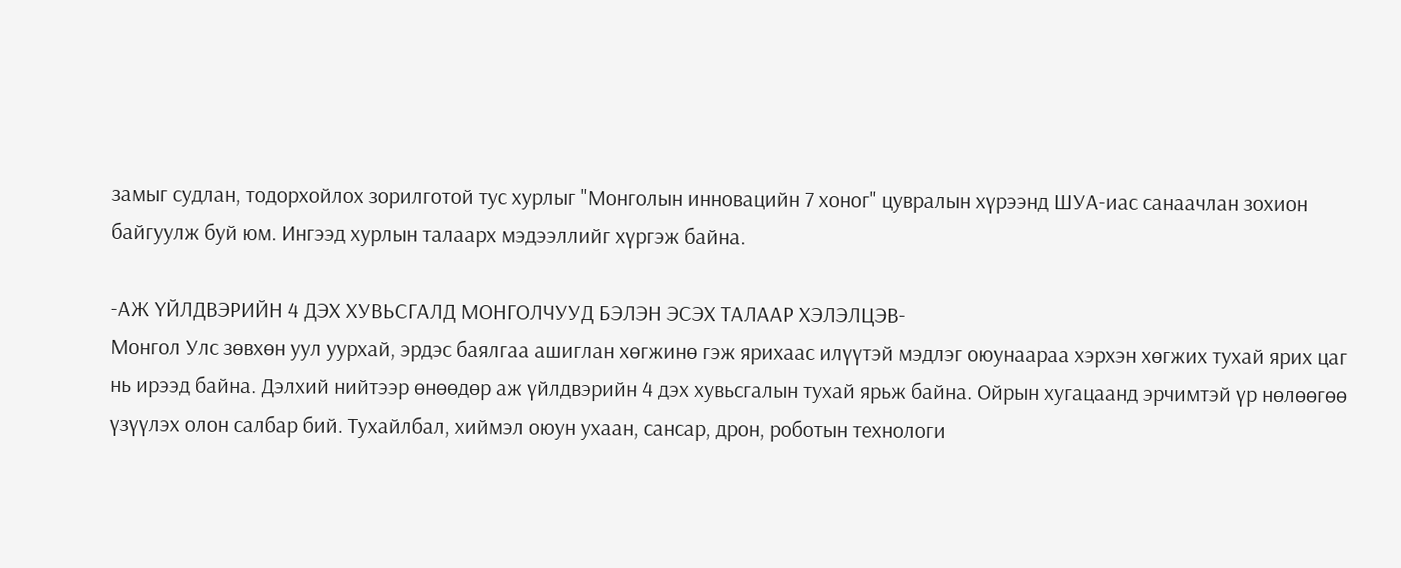замыг судлан, тодорхойлох зорилготой тус хурлыг "Монголын инновацийн 7 хоног" цувралын хүрээнд ШУА-иас санаачлан зохион байгуулж буй юм. Ингээд хурлын талаарх мэдээллийг хүргэж байна.

-АЖ ҮЙЛДВЭРИЙН 4 ДЭХ ХУВЬСГАЛД МОНГОЛЧУУД БЭЛЭН ЭСЭХ ТАЛААР ХЭЛЭЛЦЭВ-
Монгол Улс зөвхөн уул уурхай, эрдэс баялгаа ашиглан хөгжинө гэж ярихаас илүүтэй мэдлэг оюунаараа хэрхэн хөгжих тухай ярих цаг нь ирээд байна. Дэлхий нийтээр өнөөдөр аж үйлдвэрийн 4 дэх хувьсгалын тухай ярьж байна. Ойрын хугацаанд эрчимтэй үр нөлөөгөө үзүүлэх олон салбар бий. Тухайлбал, хиймэл оюун ухаан, сансар, дрон, роботын технологи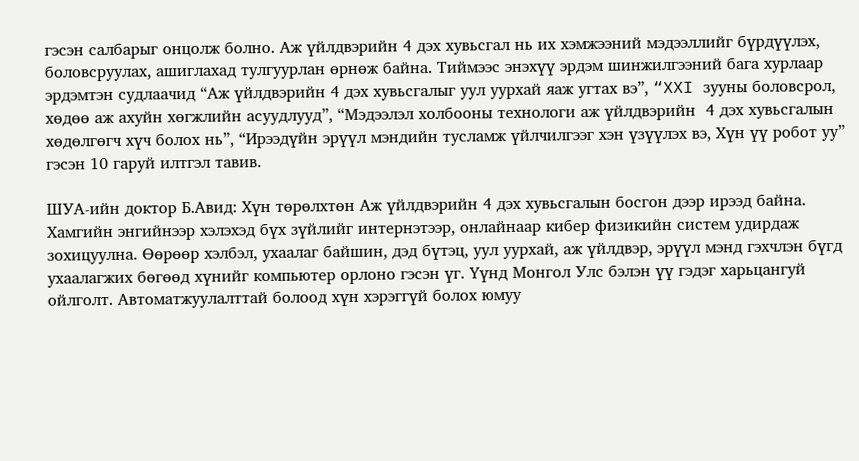гэсэн салбарыг онцолж болно. Аж үйлдвэрийн 4 дэх хувьсгал нь их хэмжээний мэдээллийг бүрдүүлэх, боловсруулах, ашиглахад тулгуурлан өрнөж байна. Тиймээс энэхүү эрдэм шинжилгээний бага хурлаар эрдэмтэн судлаачид “Аж үйлдвэрийн 4 дэх хувьсгалыг уул уурхай яаж угтах вэ”, “XXI зууны боловсрол, хөдөө аж ахуйн хөгжлийн асуудлууд”, “Мэдээлэл холбооны технологи аж үйлдвэрийн  4 дэх хувьсгалын хөдөлгөгч хүч болох нь”, “Ирээдүйн эрүүл мэндийн тусламж үйлчилгээг хэн үзүүлэх вэ, Хүн үү робот уу” гэсэн 10 гаруй илтгэл тавив.

ШУА-ийн доктор Б.Авид: Хүн төрөлхтөн Аж үйлдвэрийн 4 дэх хувьсгалын босгон дээр ирээд байна. Хамгийн энгийнээр хэлэхэд бүх зүйлийг интернэтээр, онлайнаар кибер физикийн систем удирдаж зохицуулна. Өөрөөр хэлбэл, ухаалаг байшин, дэд бүтэц, уул уурхай, аж үйлдвэр, эрүүл мэнд гэхчлэн бүгд ухаалагжих бөгөөд хүнийг компьютер орлоно гэсэн үг. Үүнд Монгол Улс бэлэн үү гэдэг харьцангуй ойлголт. Автоматжуулалттай болоод хүн хэрэггүй болох юмуу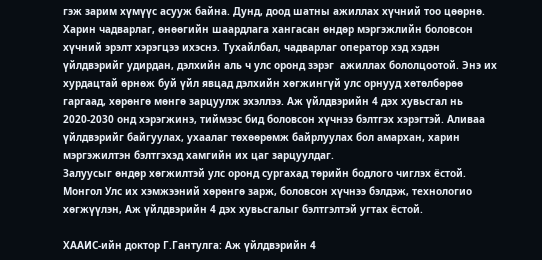гэж зарим хүмүүс асууж байна. Дунд, доод шатны ажиллах хүчний тоо цөөрнө. Харин чадварлаг, өнөөгийн шаардлага хангасан өндөр мэргэжлийн боловсон хүчний эрэлт хэрэгцээ ихэснэ. Тухайлбал, чадварлаг оператор хэд хэдэн үйлдвэрийг удирдан, дэлхийн аль ч улс оронд зэрэг  ажиллах бололцоотой. Энэ их хурдацтай өрнөж буй үйл явцад дэлхийн хөгжингүй улс орнууд хөтөлбөрөө гаргаад, хөрөнгө мөнгө зарцуулж эхэллээ. Аж үйлдвэрийн 4 дэх хувьсгал нь 2020-2030 онд хэрэгжинэ, тиймээс бид боловсон хүчнээ бэлтгэх хэрэгтэй. Аливаа үйлдвэрийг байгуулах, ухаалаг төхөөрөмж байрлуулах бол амархан, харин мэргэжилтэн бэлтгэхэд хамгийн их цаг зарцуулдаг.
Залуусыг өндөр хөгжилтэй улс оронд сургахад төрийн бодлого чиглэх ёстой. Монгол Улс их хэмжээний хөрөнгө зарж, боловсон хүчнээ бэлдэж, технологио хөгжүүлэн, Аж үйлдвэрийн 4 дэх хувьсгалыг бэлтгэлтэй угтах ёстой.

ХААИС-ийн доктор Г.Гантулга: Аж үйлдвэрийн 4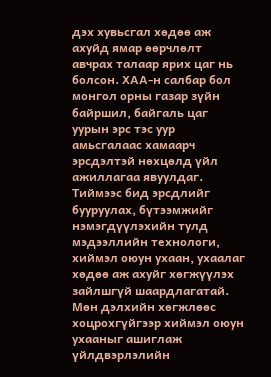дэх хувьсгал хөдөө аж ахуйд ямар өөрчлөлт авчрах талаар ярих цаг нь болсон. ХАА-н салбар бол монгол орны газар зүйн байршил, байгаль цаг уурын эрс тэс уур амьсгалаас хамаарч эрсдэлтэй нөхцөлд үйл ажиллагаа явуулдаг. Тиймээс бид эрсдлийг бууруулах, бүтээмжийг нэмэгдүүлэхийн тулд мэдээллийн технологи, хиймэл оюун ухаан, ухаалаг хөдөө аж ахуйг хөгжүүлэх зайлшгүй шаардлагатай. Мөн дэлхийн хөгжлөөс хоцрохгүйгээр хиймэл оюун ухааныг ашиглаж үйлдвэрлэлийн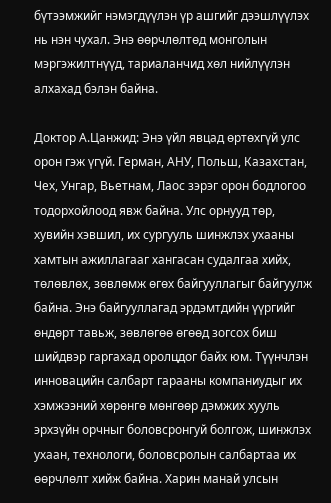бүтээмжийг нэмэгдүүлэн үр ашгийг дээшлүүлэх нь нэн чухал. Энэ өөрчлөлтөд монголын мэргэжилтнүүд, тариаланчид хөл нийлүүлэн алхахад бэлэн байна.

Доктор А.Цанжид: Энэ үйл явцад өртөхгүй улс орон гэж үгүй. Герман, АНУ, Польш, Казахстан, Чех, Унгар, Вьетнам, Лаос зэрэг орон бодлогоо тодорхойлоод явж байна. Улс орнууд төр, хувийн хэвшил, их сургууль шинжлэх ухааны хамтын ажиллагааг хангасан судалгаа хийх, төлөвлөх, зөвлөмж өгөх байгууллагыг байгуулж байна. Энэ байгууллагад эрдэмтдийн үүргийг өндөрт тавьж, зөвлөгөө өгөөд зогсох биш шийдвэр гаргахад оролцдог байх юм. Түүнчлэн инновацийн салбарт гарааны компаниудыг их хэмжээний хөрөнгө мөнгөөр дэмжих хууль эрхзүйн орчныг боловсронгуй болгож, шинжлэх ухаан, технологи, боловсролын салбартаа их өөрчлөлт хийж байна. Харин манай улсын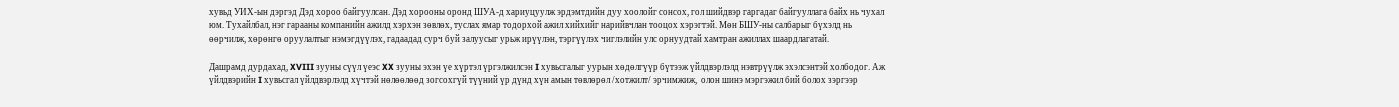хувьд УИХ-ын дэргэд Дэд хороо байгуулсан. Дэд хорооны оронд ШУА-д хариуцуулж эрдэмтдийн дуу хоолойг сонсох, гол шийдвэр гаргадаг байгууллага байх нь чухал юм. Тухайлбал, нэг гарааны компанийн ажилд хэрхэн зөвлөх, туслах ямар тодорхой ажил хийхийг нарийвчлан тооцох хэрэгтэй. Мөн БШУ-ны салбарыг бүхэлд нь өөрчилж, хөрөнгө оруулалтыг нэмэгдүүлэх, гадаадад сурч буй залуусыг урьж ирүүлэн, тэргүүлэх чиглэлийн улс орнуудтай хамтран ажиллах шаардлагатай.

Дашрамд дурдахад, XVIII зууны сүүл үеэс XX зууны эхэн үе хүртэл үргэлжилсэн I хувьсгалыг уурын хөдөлгүүр бүтээж үйлдвэрлэлд нэвтрүүлж эхэлсэнтэй холбодог. Аж үйлдвэрийн I хувьсгал үйлдвэрлэлд хүчтэй нөлөөлөөд зогсохгүй түүний үр дүнд хүн амын төвлөрөл /хотжилт/ эрчимжиж,  олон шинэ мэргэжил бий болох зэргээр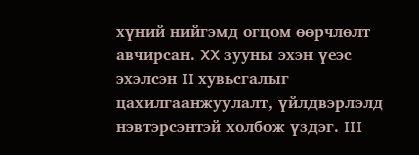хүний нийгэмд огцом өөрчлөлт авчирсан. XX зууны эхэн үеэс эхэлсэн II хувьсгалыг цахилгаанжуулалт, үйлдвэрлэлд нэвтэрсэнтэй холбож үздэг. III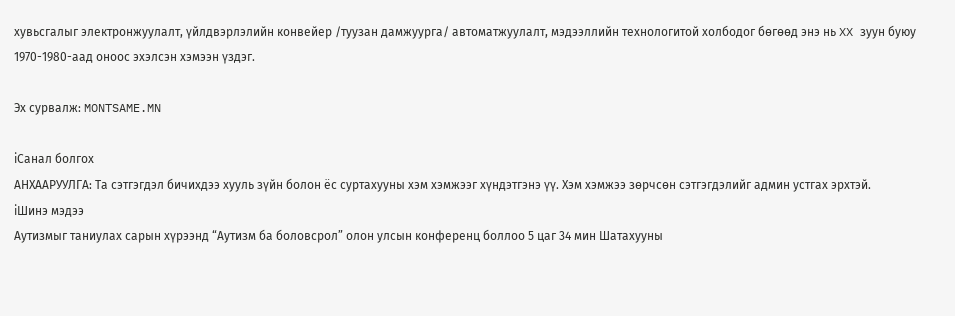хувьсгалыг электронжуулалт, үйлдвэрлэлийн конвейер /туузан дамжуурга/ автоматжуулалт, мэдээллийн технологитой холбодог бөгөөд энэ нь XX зуун буюу 1970-1980-аад оноос эхэлсэн хэмээн үздэг.

Эх сурвалж: MONTSAME.MN

iСанал болгох
АНХААРУУЛГА: Та сэтгэгдэл бичихдээ хууль зүйн болон ёс суртахууны хэм хэмжээг хүндэтгэнэ үү. Хэм хэмжээ зөрчсөн сэтгэгдэлийг админ устгах эрхтэй.
iШинэ мэдээ
Аутизмыг таниулах сарын хүрээнд “Аутизм ба боловсрол” олон улсын конференц боллоо 5 цаг 34 мин Шатахууны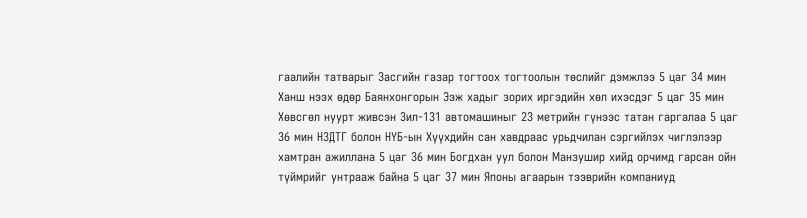гаалийн татварыг Засгийн газар тогтоох тогтоолын төслийг дэмжлээ 5 цаг 34 мин Ханш нээх өдөр Баянхонгорын Ээж хадыг зорих иргэдийн хөл ихэсдэг 5 цаг 35 мин Хөвсгөл нуурт живсэн Зил-131 автомашиныг 23 метрийн гүнээс татан гаргалаа 5 цаг 36 мин НЗДТГ болон НҮБ-ын Хүүхдийн сан хавдраас урьдчилан сэргийлэх чиглэлээр хамтран ажиллана 5 цаг 36 мин Богдхан уул болон Манзушир хийд орчимд гарсан ойн түймрийг унтрааж байна 5 цаг 37 мин Японы агаарын тээврийн компаниуд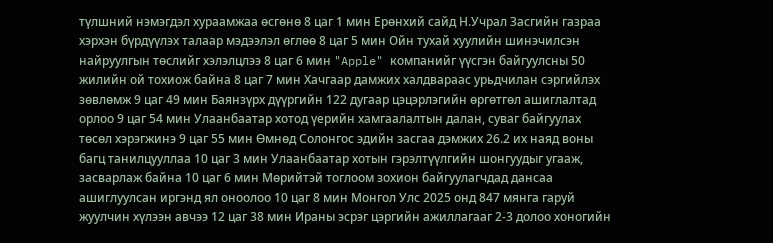түлшний нэмэгдэл хураамжаа өсгөнө 8 цаг 1 мин Ерөнхий сайд Н.Учрал Засгийн газраа хэрхэн бүрдүүлэх талаар мэдээлэл өглөө 8 цаг 5 мин Ойн тухай хуулийн шинэчилсэн найруулгын төслийг хэлэлцлээ 8 цаг 6 мин "Apple" компанийг үүсгэн байгуулсны 50 жилийн ой тохиож байна 8 цаг 7 мин Хачгаар дамжих халдвараас урьдчилан сэргийлэх зөвлөмж 9 цаг 49 мин Баянзүрх дүүргийн 122 дугаар цэцэрлэгийн өргөтгөл ашиглалтад орлоо 9 цаг 54 мин Улаанбаатар хотод үерийн хамгаалалтын далан, суваг байгуулах төсөл хэрэгжинэ 9 цаг 55 мин Өмнөд Солонгос эдийн засгаа дэмжих 26.2 их наяд воны багц танилцууллаа 10 цаг 3 мин Улаанбаатар хотын гэрэлтүүлгийн шонгуудыг угааж, засварлаж байна 10 цаг 6 мин Мөрийтэй тоглоом зохион байгуулагчдад дансаа ашиглуулсан иргэнд ял оноолоо 10 цаг 8 мин Монгол Улс 2025 онд 847 мянга гаруй жуулчин хүлээн авчээ 12 цаг 38 мин Ираны эсрэг цэргийн ажиллагааг 2-3 долоо хоногийн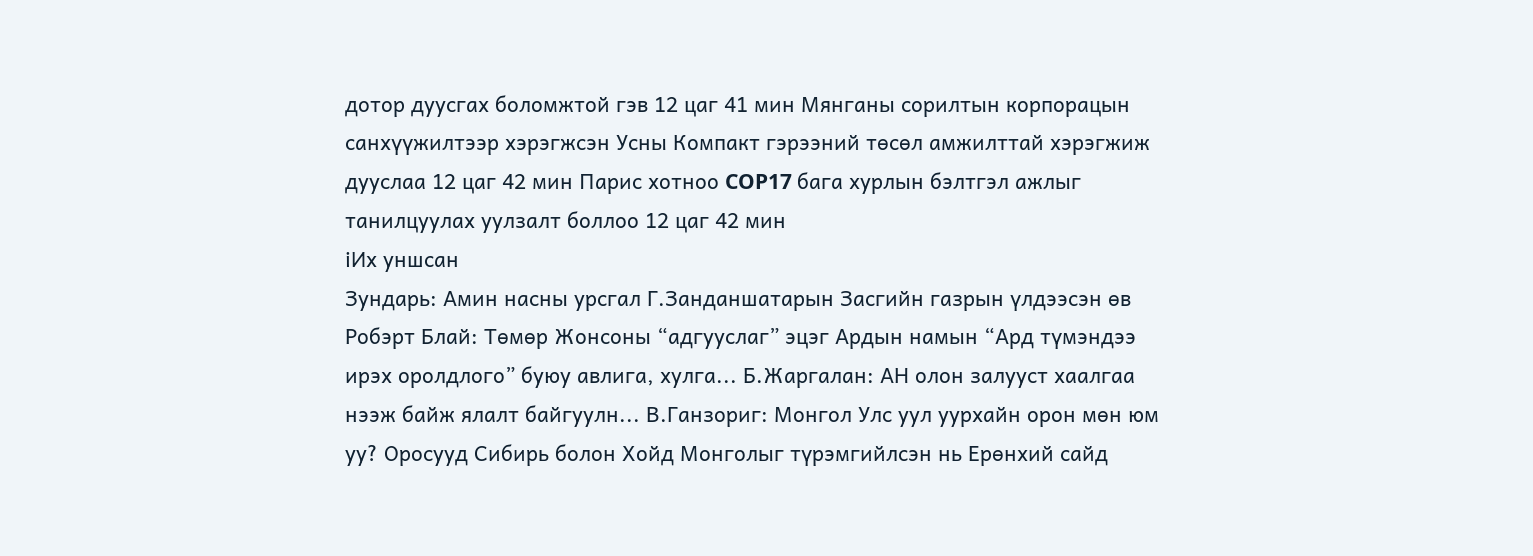дотор дуусгах боломжтой гэв 12 цаг 41 мин Мянганы сорилтын корпорацын санхүүжилтээр хэрэгжсэн Усны Компакт гэрээний төсөл амжилттай хэрэгжиж дууслаа 12 цаг 42 мин Парис хотноо COP17 бага хурлын бэлтгэл ажлыг танилцуулах уулзалт боллоо 12 цаг 42 мин
iИх уншсан
Зундарь: Амин насны урсгал Г.Занданшатарын Засгийн газрын үлдээсэн өв Робэрт Блай: Төмөр Жонсоны “адгууслаг” эцэг Ардын намын “Ард түмэндээ ирэх оролдлого” буюу авлига, хулга... Б.Жаргалан: АН олон залууст хаалгаа нээж байж ялалт байгуулн... В.Ганзориг: Монгол Улс уул уурхайн орон мөн юм уу? Оросууд Сибирь болон Хойд Монголыг түрэмгийлсэн нь Ерөнхий сайд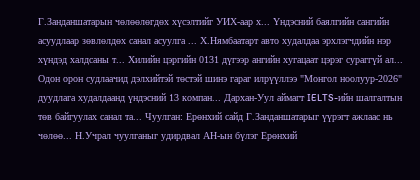Г.Занданшатарын чөлөөлөгдөх хүсэлтийг УИХ-аар х... Үндэсний баялгийн сангийн асуудлаар зөвлөлдөх санал асуулга ... Х.Нямбаатарт авто худалдаа эрхлэгчдийн нэр хүндэд халдсаны т... Хилийн цэргийн 0131 дүгээр ангийн хугацаат цэрэг сураггүй ал... Одон орон судлаачид дэлхийтэй төстэй шинэ гараг илрүүллээ "Монгол ноолуур-2026" дуудлага худалдаанд үндэсний 13 компан... Дархан-Уул аймагт IELTS-ийн шалгалтын төв байгуулах санал та... Чуулган: Ерөнхий сайд Г.Занданшатарыг үүрэгт ажлаас нь чөлөө... Н.Учрал чуулганыг удирдвал АН-ын бүлэг Ерөнхий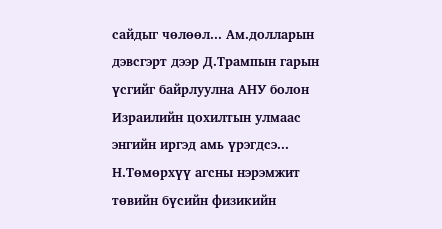сайдыг чөлөөл... Ам.долларын дэвсгэрт дээр Д.Трампын гарын үсгийг байрлуулна АНУ болон Израилийн цохилтын улмаас энгийн иргэд амь үрэгдсэ... Н.Төмөрхүү агсны нэрэмжит төвийн бүсийн физикийн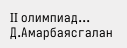II олимпиад... Д.Амарбаясгалан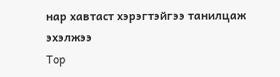нар хавтаст хэрэгтэйгээ танилцаж эхэлжээ
Top